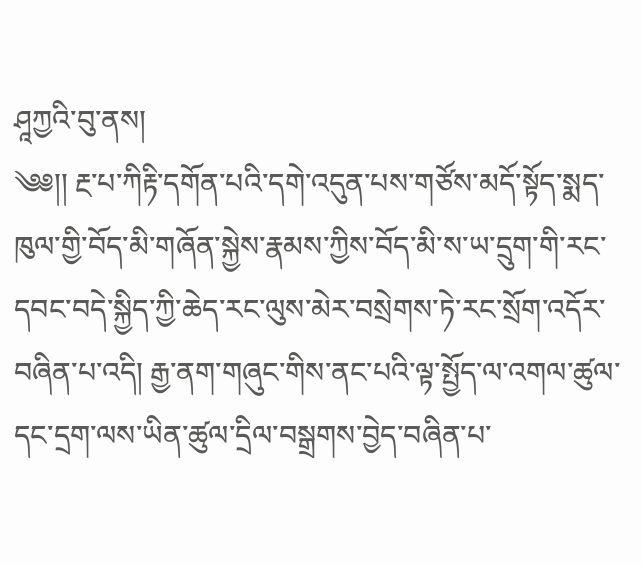ཤཱཀྱའི་བུ་ནས།
༄༅།། རྔ་པ་ཀིརྟི་དགོན་པའི་དགེ་འདུན་པས་གཙོས་མདོ་སྟོད་སྨད་ཁུལ་གྱི་བོད་མི་གཞོན་སྐྱེས་རྣམས་ཀྱིས་བོད་མི་ས་ཡ་དྲུག་གི་རང་དབང་བདེ་སྐྱིད་ཀྱི་ཆེད་རང་ལུས་མེར་བསྲེགས་ཏེ་རང་སྲོག་འདོར་བཞིན་པ་འདི། རྒྱ་ནག་གཞུང་གིས་ནང་པའི་ལྟ་སྤྱོད་ལ་འགལ་ཚུལ་དང་དྲག་ལས་ཡིན་ཚུལ་དྲིལ་བསྒྲགས་བྱེད་བཞིན་པ་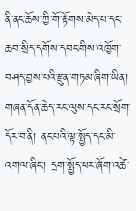ནི་ནང་ཆོས་ཀྱི་གོ་རྟོགས་མེད་པ་དང་ཆབ་སྲིད་དགོས་དབང་གིས་འཁྱོག་བཤད་བྱས་པའི་རྫུན་གཏམ་ཞིག་ཡིན། གཞན་དོན་ཆེད་རང་ལུས་དང་རང་སྲོག་དོར་བ་ནི། ནང་པའི་ལྟ་སྤྱོད་དང་མི་འགལ་ཞིང་། དྲག་སྤྱོད་ཕར་ཞོག་འཚེ་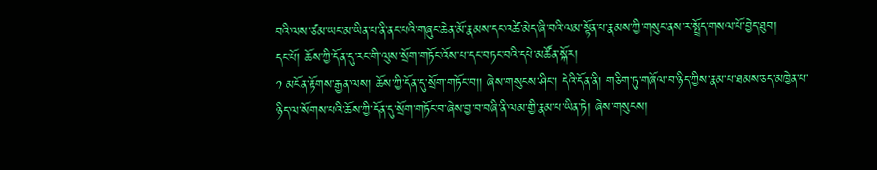བའི་ལས་ཙམ་ཡང་མ་ཡིན་པ་ནི་ནང་པའི་གཞུང་ཆེན་མོ་རྣམས་དང་འཚེ་མེད་ཞི་བའི་ལམ་སྟོན་པ་རྣམས་ཀྱི་གསུང་ནས་ར་སྤྲོད་གསལ་པོ་བྱེད་ཐུབ།
དང་པོ། ཆོས་ཀྱི་དོན་དུ་རང་གི་ལུས་སྲོག་གཏོང་འོས་པ་དང་བཏང་བའི་དཔེ་མཚོན་སྐོར།
༡ མངོན་རྟོགས་རྒྱན་ལས། ཆོས་ཀྱི་དོན་དུ་སྲོག་གཏོང་བ།། ཞེས་གསུངས་ཤིང་། དེའི་དོན་ནི། གཅིག་ཏུ་གཞོལ་བ་ཉིད་ཀྱིས་རྣམ་པ་ཐམས་ཅད་མཁྱེན་པ་ཉིད་ལ་སོགས་པའི་ཆོས་ཀྱི་དོན་དུ་སྲོག་གཏོང་བ་ཞེས་བྱ་བ་བཞི་ནི་ལམ་གྱི་རྣམ་པ་ཡིན་ཏེ། ཞེས་གསུངས།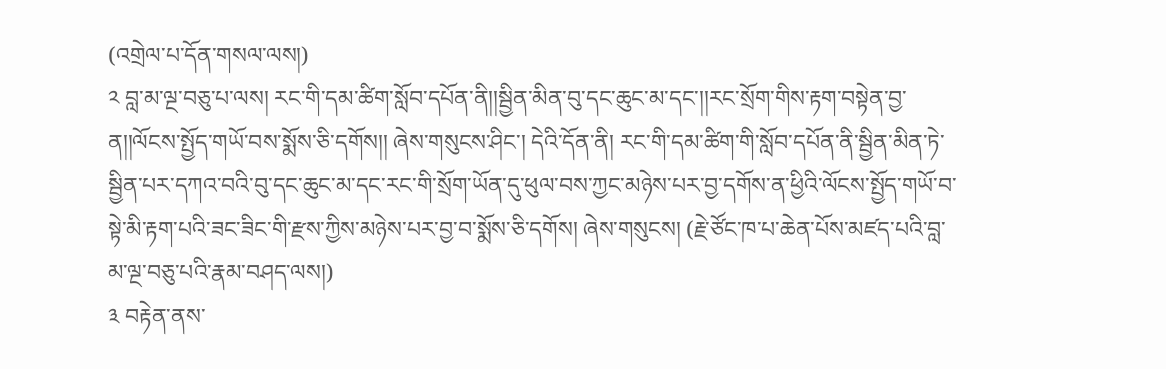(འགྲེལ་པ་དོན་གསལ་ལས།)
༢ བླ་མ་ལྔ་བཅུ་པ་ལས། རང་གི་དམ་ཚིག་སློབ་དཔོན་ནི།།སྦྱིན་མིན་བུ་དང་ཆུང་མ་དང་།།རང་སྲོག་གིས་རྟག་བསྟེན་བྱ་ན།།ལོངས་སྤྱོད་གཡོ་བས་སྨོས་ཅི་དགོས།། ཞེས་གསུངས་ཤིང་། དེའི་དོན་ནི། རང་གི་དམ་ཚིག་གི་སློབ་དཔོན་ནི་སྦྱིན་མིན་ཏེ་སྦྱིན་པར་དཀའ་བའི་བུ་དང་ཆུང་མ་དང་རང་གི་སྲོག་ཡོན་དུ་ཕུལ་བས་ཀྱང་མཉེས་པར་བྱ་དགོས་ན་ཕྱིའི་ལོངས་སྤྱོད་གཡོ་བ་སྟེ་མི་རྟག་པའི་ཟང་ཟིང་གི་རྫས་ཀྱིས་མཉེས་པར་བྱ་བ་སྨོས་ཅི་དགོས། ཞེས་གསུངས། (རྗེ་ཙོང་ཁ་པ་ཆེན་པོས་མཛད་པའི་བླ་མ་ལྔ་བཅུ་པའི་རྣམ་བཤད་ལས།)
༣ བརྟེན་ནས་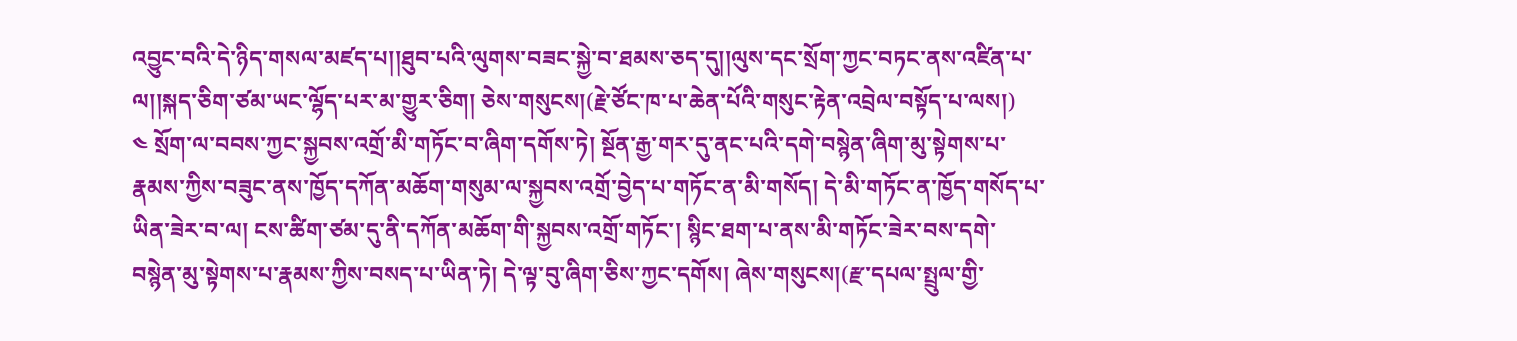འབྱུང་བའི་དེ་ཉིད་གསལ་མཛད་པ།།ཐུབ་པའི་ལུགས་བཟང་སྐྱེ་བ་ཐམས་ཅད་དུ།།ལུས་དང་སྲོག་ཀྱང་བཏང་ནས་འཛིན་པ་ལ།།སྐད་ཅིག་ཙམ་ཡང་ལྷོད་པར་མ་གྱུར་ཅིག། ཅེས་གསུངས།(རྗེ་ཙོང་ཁ་པ་ཆེན་པོའི་གསུང་རྟེན་འབྲེལ་བསྟོད་པ་ལས།)
༤ སྲོག་ལ་བབས་ཀྱང་སྐྱབས་འགྲོ་མི་གཏོང་བ་ཞིག་དགོས་ཏེ། སྔོན་རྒྱ་གར་དུ་ནང་པའི་དགེ་བསྙེན་ཞིག་མུ་སྟེགས་པ་རྣམས་ཀྱིས་བཟུང་ནས་ཁྱོད་དཀོན་མཆོག་གསུམ་ལ་སྐྱབས་འགྲོ་བྱེད་པ་གཏོང་ན་མི་གསོད། དེ་མི་གཏོང་ན་ཁྱོད་གསོད་པ་ཡིན་ཟེར་བ་ལ། ངས་ཚིག་ཙམ་དུ་ནི་དཀོན་མཆོག་གི་སྐྱབས་འགྲོ་གཏོང་། སྙིང་ཐག་པ་ནས་མི་གཏོང་ཟེར་བས་དགེ་བསྙེན་མུ་སྟེགས་པ་རྣམས་ཀྱིས་བསད་པ་ཡིན་ཏེ། དེ་ལྟ་བུ་ཞིག་ཅིས་ཀྱང་དགོས། ཞེས་གསུངས།(རྫ་དཔལ་སྤྲུལ་གྱི་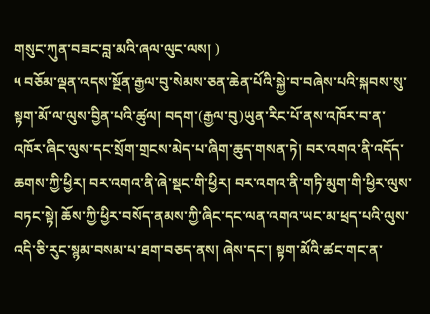གསུང་ཀུན་བཟང་བླ་མའི་ཞལ་ལུང་ལས། )
༥ བཅོམ་ལྡན་འདས་སྔོན་རྒྱལ་བུ་སེམས་ཅན་ཆེན་པོའི་སྐྱེ་བ་བཞེས་པའི་སྐབས་སུ་སྟག་མོ་ལ་ལུས་བྱིན་པའི་ཚུལ། བདག་(རྒྱལ་བུ)ཡུན་རིང་པོ་ནས་འཁོར་བ་ན་འཁོར་ཞིང་ལུས་དང་སྲོག་གྲངས་མེད་པ་ཞིག་ཆུད་གསན་ཏེ། བར་འགའ་ནི་འདོད་ཆགས་ཀྱི་ཕྱིར། བར་འགའ་ནི་ཞེ་སྡང་གི་ཕྱིར། བར་འགའ་ནི་གཏི་མུག་གི་ཕྱིར་ལུས་བཏང་སྟེ། ཆོས་ཀྱི་ཕྱིར་བསོད་ནམས་ཀྱི་ཞིང་དང་ལན་འགའ་ཡང་མ་ཕྲད་པའི་ལུས་འདི་ཅི་རུང་སྙམ་བསམ་པ་ཐག་བཅད་ནས། ཞེས་དང་། སྟག་མོའི་ཚང་གང་ན་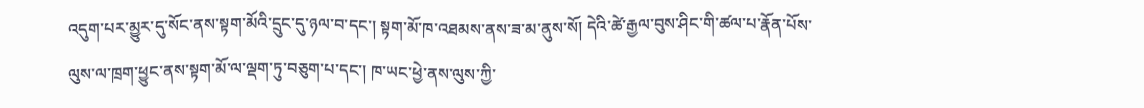འདུག་པར་མྱུར་དུ་སོང་ནས་སྟག་མོའི་དྲུང་དུ་ཉལ་བ་དང་། སྟག་མོ་ཁ་འཐམས་ནས་ཟ་མ་ནུས་སོ། དེའི་ཚེ་རྒྱལ་བུས་ཤིང་གི་ཚལ་པ་རྣོན་པོས་ལུས་ལ་ཁྲག་ཕྱུང་ནས་སྟག་མོ་ལ་ལྡག་ཏུ་བཅུག་པ་དང་། ཁ་ཡང་ཕྱེ་ནས་ལུས་ཀྱི་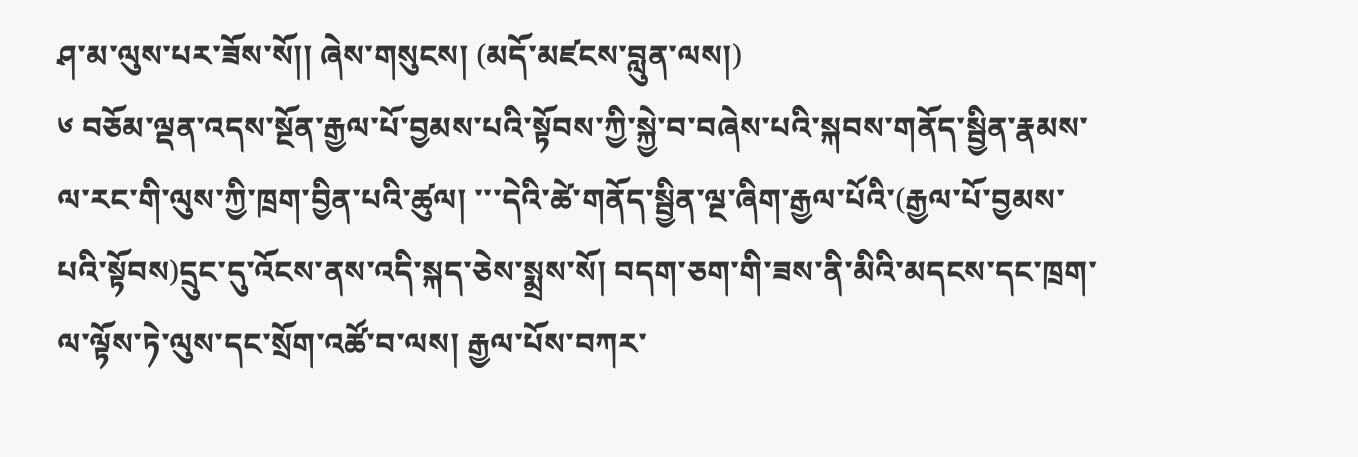ཤ་མ་ལུས་པར་ཟོས་སོ།། ཞེས་གསུངས། (མདོ་མཛངས་བླུན་ལས།)
༦ བཅོམ་ལྡན་འདས་སྔོན་རྒྱལ་པོ་བྱམས་པའི་སྟོབས་ཀྱི་སྐྱེ་བ་བཞེས་པའི་སྐབས་གནོད་སྦྱིན་རྣམས་ལ་རང་གི་ལུས་ཀྱི་ཁྲག་བྱིན་པའི་ཚུལ། ་་་དེའི་ཚེ་གནོད་སྦྱིན་ལྔ་ཞིག་རྒྱལ་པོའི་(རྒྱལ་པོ་བྱམས་པའི་སྟོབས)དྲུང་དུ་འོངས་ནས་འདི་སྐད་ཅེས་སྨྲས་སོ། བདག་ཅག་གི་ཟས་ནི་མིའི་མདངས་དང་ཁྲག་ལ་ལྟོས་ཏེ་ལུས་དང་སྲོག་འཚོ་བ་ལས། རྒྱལ་པོས་བཀར་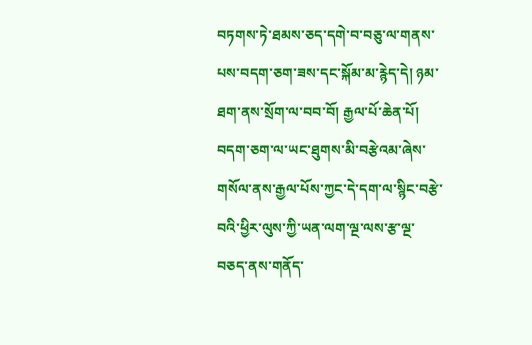བཏགས་ཏེ་ཐམས་ཅད་དགེ་བ་བཅུ་ལ་གནས་པས་བདག་ཅག་ཟས་དང་སྐོམ་མ་རྙེད་དེ། ཉམ་ཐག་ནས་སྲོག་ལ་བབ་བོ། རྒྱལ་པོ་ཆེན་པོ། བདག་ཅག་ལ་ཡང་ཐུགས་མི་བརྩེའམ་ཞེས་གསོལ་ནས་རྒྱལ་པོས་ཀྱང་དེ་དག་ལ་སྙིང་བརྩེ་བའི་ཕྱིར་ལུས་ཀྱི་ཡན་ལག་ལྔ་ལས་རྩ་ལྔ་བཅད་ནས་གནོད་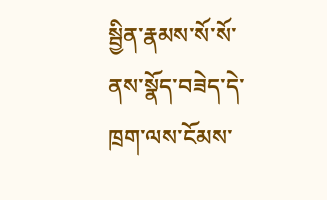སྦྱིན་རྣམས་སོ་སོ་ནས་སྣོད་བཟེད་དེ་ཁྲག་ལས་ངོམས་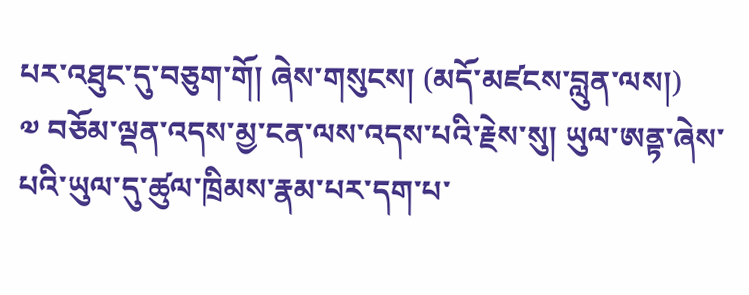པར་འཐུང་དུ་བཅུག་གོ། ཞེས་གསུངས། (མདོ་མཛངས་བླུན་ལས།)
༧ བཅོམ་ལྡན་འདས་མྱ་ངན་ལས་འདས་པའི་རྗེས་སུ། ཡུལ་ཨནྟ་ཞེས་པའི་ཡུལ་དུ་ཚུལ་ཁྲིམས་རྣམ་པར་དག་པ་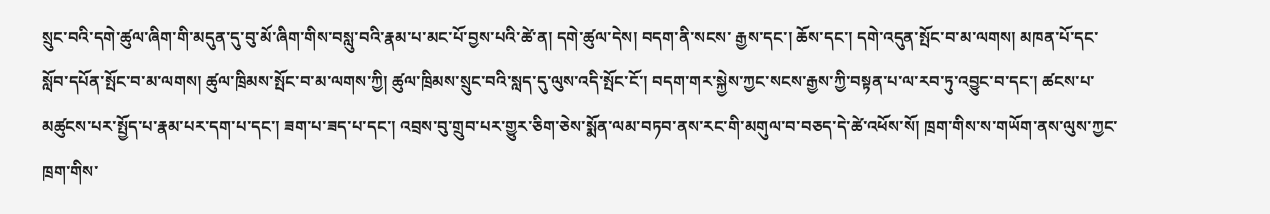སྲུང་བའི་དགེ་ཚུལ་ཞིག་གི་མདུན་དུ་བུ་མོ་ཞིག་གིས་བསླུ་བའི་རྣམ་པ་མང་པོ་བྱས་པའི་ཚེ་ན། དགེ་ཚུལ་དེས། བདག་ནི་སངས་ རྒྱས་དང་། ཆོས་དང་། དགེ་འདུན་སྤོང་བ་མ་ལགས། མཁན་པོ་དང་སློབ་དཔོན་སྤོང་བ་མ་ལགས། ཚུལ་ཁྲིམས་སྤོང་བ་མ་ལགས་ཀྱི། ཚུལ་ཁྲིམས་སྲུང་བའི་སླད་དུ་ལུས་འདི་སྤོང་ངོ་། བདག་གར་སྐྱེས་ཀྱང་སངས་རྒྱས་ཀྱི་བསྟན་པ་ལ་རབ་ཏུ་འབྱུང་བ་དང་། ཚངས་པ་མཚུངས་པར་སྤྱོད་པ་རྣམ་པར་དག་པ་དང་། ཟག་པ་ཟད་པ་དང་། འབྲས་བུ་གྲུབ་པར་གྱུར་ཅིག་ཅེས་སྨོན་ལམ་བཏབ་ནས་རང་གི་མགུལ་བ་བཅད་དེ་ཚེ་འཕོས་སོ། ཁྲག་གིས་ས་གཡོག་ནས་ལུས་ཀྱང་ཁྲག་གིས་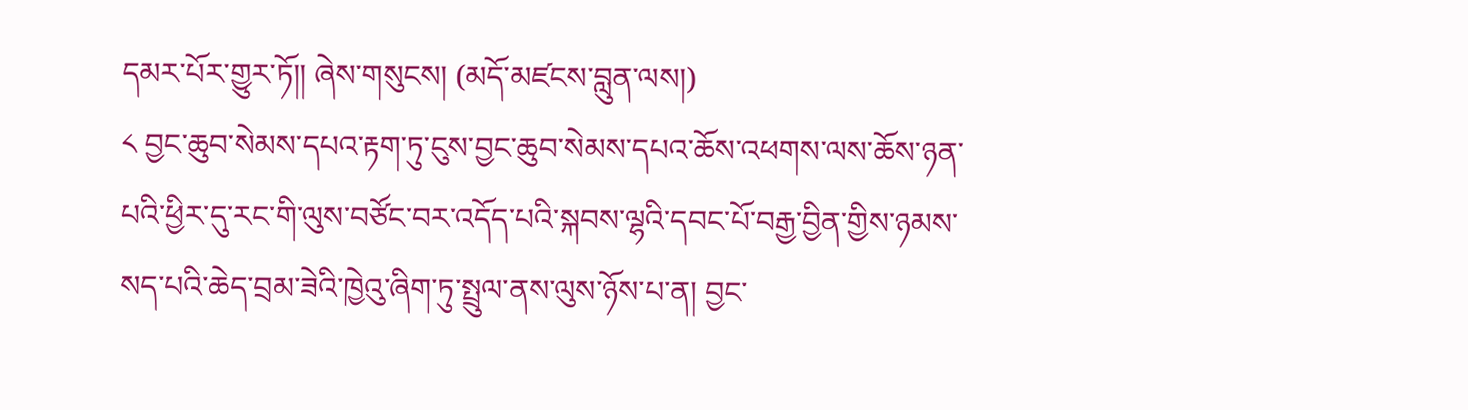དམར་པོར་གྱུར་ཏོ།། ཞེས་གསུངས། (མདོ་མཛངས་བླུན་ལས།)
༨ བྱང་ཆུབ་སེམས་དཔའ་རྟག་ཏུ་ངུས་བྱང་ཆུབ་སེམས་དཔའ་ཆོས་འཕགས་ལས་ཆོས་ཉན་པའི་ཕྱིར་དུ་རང་གི་ལུས་བཙོང་བར་འདོད་པའི་སྐབས་ལྷའི་དབང་པོ་བརྒྱ་བྱིན་གྱིས་ཉམས་སད་པའི་ཆེད་བྲམ་ཟེའི་ཁྱེའུ་ཞིག་ཏུ་སྤྲུལ་ནས་ལུས་ཉོས་པ་ན། བྱང་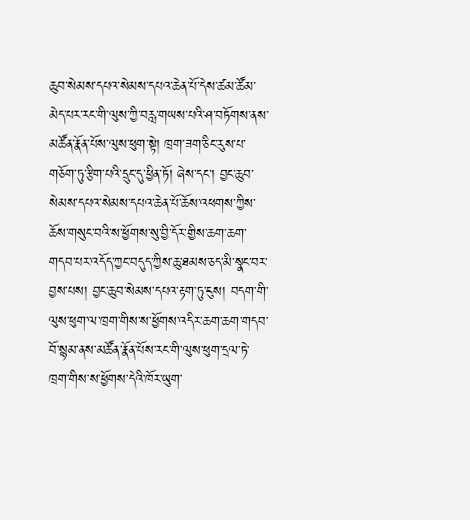ཆུབ་སེམས་དཔའ་སེམས་དཔའ་ཆེན་པོ་དེས་ཚམ་ཚོམ་མེད་པར་རང་གི་ལུས་ཀྱི་བརླ་གཡས་པའི་ཤ་བཏོགས་ནས་མཚོན་རྣོན་པོས་ལུས་ཕུག་སྟེ། ཁྲག་ཟག་ཅིང་རུས་པ་གཅོག་ཏུ་རྩིག་པའི་དྲུང་དུ་ཕྱིན་ཏོ། ཞེས་དང་། བྱང་ཆུབ་སེམས་དཔའ་སེམས་དཔའ་ཆེན་པོ་ཆོས་འཕགས་ཀྱིས་ཆོས་གསུང་བའི་ས་ཕྱོགས་སུ་བྱི་དོར་གྱིས་ཆག་ཆག་གདབ་པར་འདོད་ཀྱང་བདུད་ཀྱིས་ཆུ་ཐམས་ཅད་མི་སྣང་བར་བྱས་པས། བྱང་ཆུབ་སེམས་དཔའ་རྟག་ཏུ་ངུས། བདག་གི་ལུས་ཕུག་ལ་ཁྲག་གིས་ས་ཕྱོགས་འདིར་ཆག་ཆག་གདབ་བོ་སྙམ་ནས་མཚོན་རྣོན་པོས་རང་གི་ལུས་ཕུག་དྲལ་ཏེ་ཁྲག་གིས་ས་ཕྱོགས་དེའི་ཁོར་ཡུག་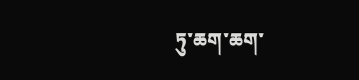ཏུ་ཆག་ཆག་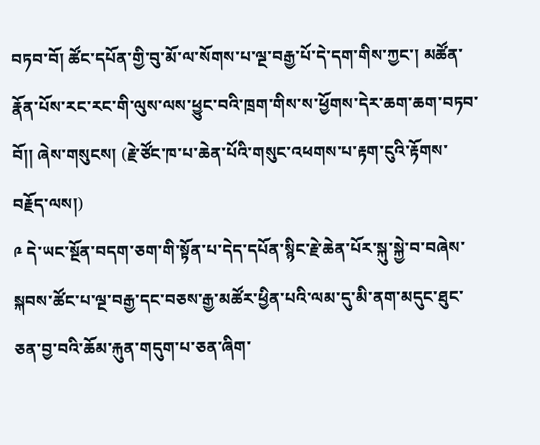བཏབ་བོ། ཚོང་དཔོན་གྱི་བུ་མོ་ལ་སོགས་པ་ལྔ་བརྒྱ་པོ་དེ་དག་གིས་ཀྱང་། མཚོན་རྣོན་པོས་རང་རང་གི་ལུས་ལས་ཕྱུང་བའི་ཁྲག་གིས་ས་ཕྱོགས་དེར་ཆག་ཆག་བཏབ་བོ།། ཞེས་གསུངས། (རྗེ་ཙོང་ཁ་པ་ཆེན་པོའི་གསུང་འཕགས་པ་རྟག་ངུའི་རྟོགས་བརྗོད་ལས།)
༩ དེ་ཡང་སྔོན་བདག་ཅག་གི་སྟོན་པ་དེད་དཔོན་སྙིང་རྗེ་ཆེན་པོར་སྐུ་སྐྱེ་བ་བཞེས་སྐབས་ཚོང་པ་ལྔ་བརྒྱ་དང་བཅས་རྒྱ་མཚོར་ཕྱིན་པའི་ལམ་དུ་མི་ནག་མདུང་ཐུང་ཅན་བྱ་བའི་ཆོམ་རྐུན་གདུག་པ་ཅན་ཞིག་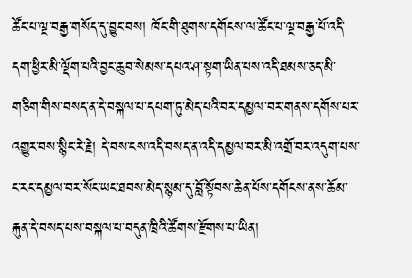ཚོང་པ་ལྔ་བརྒྱ་གསོད་དུ་བྱུང་བས། ཁོང་གི་ཐུགས་དགོངས་ལ་ཚོང་པ་ལྔ་བརྒྱ་པོ་འདི་དག་ཕྱིར་མི་ལྡོག་པའི་བྱང་ཆུབ་སེམས་དཔའ་ཤ་སྟག་ཡིན་པས་འདི་ཐམས་ཅད་མི་གཅིག་གིས་བསད་ན་དེ་བསྐལ་པ་དཔག་ཏུ་མེད་པའི་བར་དམྱལ་བར་གནས་དགོས་པར་འགྱུར་བས་སྙིང་རེ་རྗེ། དེ་བས་ངས་འདི་བསད་ན་འདི་དམྱལ་བར་མི་འགྲོ་བར་འདུག་པས་ང་རང་དམྱལ་བར་སོང་ཡང་ཐབས་མེད་སྙམ་དུ་བློ་སྟོབས་ཆེན་པོས་དགོངས་ནས་ཆོམ་རྐུན་དེ་བསད་པས་བསྐལ་པ་བདུན་ཁྲིའི་ཚོགས་རྫོགས་པ་ཡིན།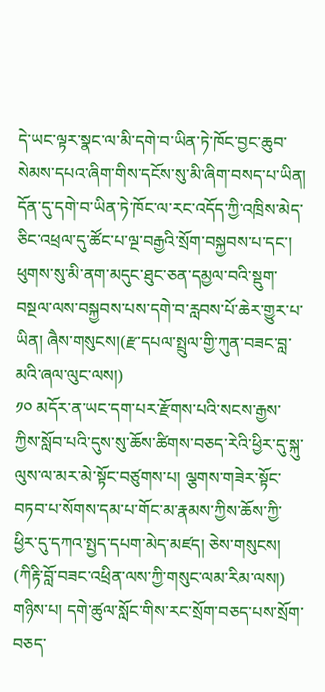དེ་ཡང་ལྟར་སྣང་ལ་མི་དགེ་བ་ཡིན་ཏེ་ཁོང་བྱང་ཆུབ་སེམས་དཔའ་ཞིག་གིས་དངོས་སུ་མི་ཞིག་བསད་པ་ཡིན། དོན་དུ་དགེ་བ་ཡིན་ཏེ་ཁོང་ལ་རང་འདོད་ཀྱི་འཁྲིས་མེད་ཅིང་འཕྲལ་དུ་ཚོང་པ་ལྔ་བརྒྱའི་སྲོག་བསྐྱབས་པ་དང་། ཕུགས་སུ་མི་ནག་མདུང་ཐུང་ཅན་དམྱལ་བའི་སྡུག་བསྔལ་ལས་བསྐྱབས་པས་དགེ་བ་རླབས་པོ་ཆེར་གྱུར་པ་ཡིན། ཞཻས་གསུངས།(རྫ་དཔལ་སྤྲུལ་གྱི་ཀུན་བཟང་བླ་མའི་ཞལ་ལུང་ལས།)
༡༠ མདོར་ན་ཡང་དག་པར་རྫོགས་པའི་སངས་རྒྱས་ཀྱིས་སློབ་པའི་དུས་སུ་ཆོས་ཚིགས་བཅད་རེའི་ཕྱིར་དུ་སྐུ་ལུས་ལ་མར་མེ་སྟོང་བཙུགས་པ། ལྕགས་གཟེར་སྟོང་བཏབ་པ་སོགས་དམ་པ་གོང་མ་རྣམས་ཀྱིས་ཆོས་ཀྱི་ཕྱིར་དུ་དཀའ་སྤྱད་དཔག་མེད་མཛད། ཅེས་གསུངས། (ཀིརྟི་བློ་བཟང་འཕྲིན་ལས་ཀྱི་གསུང་ལམ་རིམ་ལས།)
གཉིས་པ། དགེ་ཚུལ་སློང་གིས་རང་སྲོག་བཅད་པས་སྲོག་བཅད་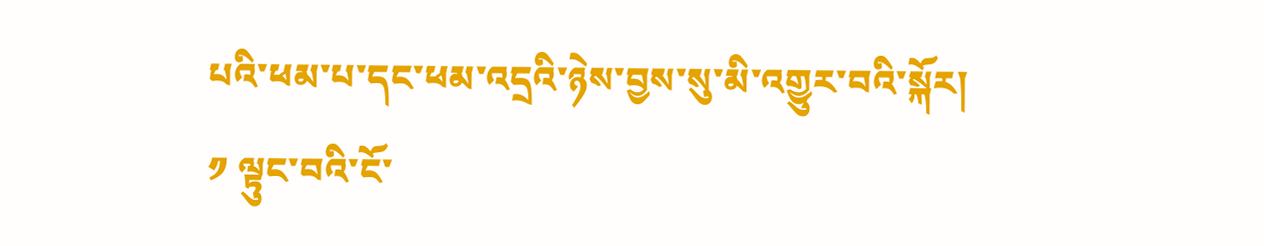པའི་ཕམ་པ་དང་ཕམ་འདྲའི་ཉེས་བྱས་སུ་མི་འགྱུར་བའི་སྐོར།
༡ ལྟུང་བའི་ངོ་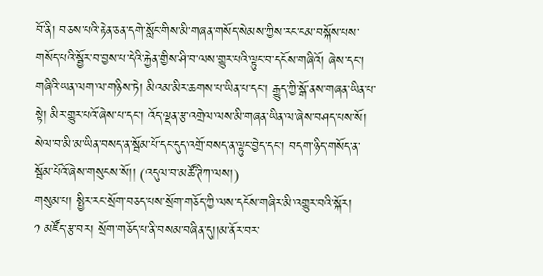བོ་ནི། བཅས་པའི་རྟེན་ཅན་དགེ་སློང་གིས་མི་གཞན་གསོད་སེམས་ཀྱིས་རང་ངམ་བསྐོས་པས་གསོད་པའི་སྦྱོར་བ་བྱས་པ་དེའི་རྐྱེན་གྱིས་ཤི་བ་ལས་གྱུར་པའི་ལྟུང་བ་དངོས་གཞིའོ། ཞེས་དང་། གཞིའི་ཡན་ལག་ལ་གཉིས་ཏེ། མིའམ་མིར་ཆགས་པ་ཡིན་པ་དང་། རྒྱུད་ཀྱི་སྒོ་ནས་གཞན་ཡིན་པ་སྟེ། མིར་གྱུར་པའོ་ཞེས་པ་དང་། འོད་ལྡན་རྩ་འགྲེལ་ལས་མི་གཞན་ཡིན་ལ་ཞེས་བཤད་པས་སོ། སེལ་བ་མི་མ་ཡིན་བསད་ན་སྦོམ་པོ་དང་དུད་འགྲོ་བསད་ན་ལྟུང་བྱེད་དང་། བདག་ཉིད་གསོད་ན་སྦོམ་པོའོ་ཞེས་གསུངས་སོ།། (འདུལ་བ་མཚོ་ཊིཀ་ལས།)
གསུམ་པ། སྤྱིར་རང་སྲོག་བཅད་པས་སྲོག་གཅོད་ཀྱི་ལས་དངོས་གཞིར་མི་འགྱུར་བའི་སྐོར།
༡ མཛོད་རྩ་བར། སྲོག་གཅོད་པ་ནི་བསམ་བཞིན་དུ།།མ་ནོར་བར་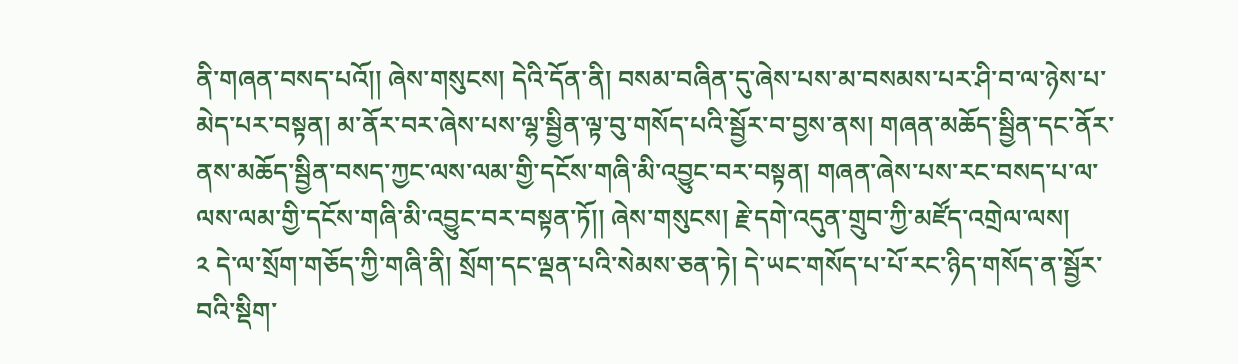ནི་གཞན་བསད་པའོ།། ཞེས་གསུངས། དེའི་དོན་ནི། བསམ་བཞིན་དུ་ཞེས་པས་མ་བསམས་པར་ཤི་བ་ལ་ཉེས་པ་མེད་པར་བསྟན། མ་ནོར་བར་ཞེས་པས་ལྷ་སྦྱིན་ལྟ་བུ་གསོད་པའི་སྦྱོར་བ་བྱས་ནས། གཞན་མཆོད་སྦྱིན་དང་ནོར་ནས་མཆོད་སྦྱིན་བསད་ཀྱང་ལས་ལམ་གྱི་དངོས་གཞི་མི་འབྱུང་བར་བསྟན། གཞན་ཞེས་པས་རང་བསད་པ་ལ་ལས་ལམ་གྱི་དངོས་གཞི་མི་འབྱུང་བར་བསྟན་ཏོ།། ཞེས་གསུངས། རྗེ་དགེ་འདུན་གྲུབ་ཀྱི་མཛོད་འགྲེལ་ལས།
༢ དེ་ལ་སྲོག་གཅོད་ཀྱི་གཞི་ནི། སྲོག་དང་ལྡན་པའི་སེམས་ཅན་ཏེ། དེ་ཡང་གསོད་པ་པོ་རང་ཉིད་གསོད་ན་སྦྱོར་བའི་སྡིག་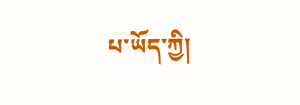པ་ཡོད་ཀྱི།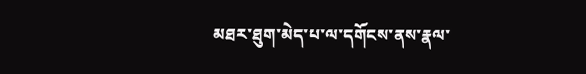མཐར་ཐུག་མེད་པ་ལ་དགོངས་ནས་རྣལ་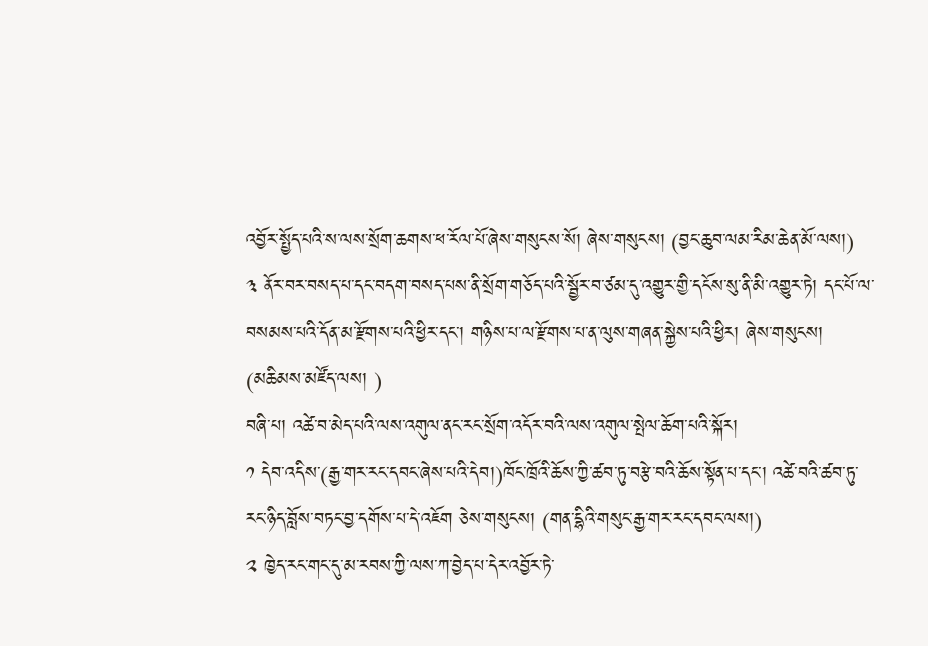འབྱོར་སྤྱོད་པའི་ས་ལས་སྲོག་ཆགས་ཕ་རོལ་པོ་ཞེས་གསུངས་སོ། ཞེས་གསུངས། (བྱང་ཆུབ་ལམ་རིམ་ཆེན་མོ་ལས།)
༣ ནོར་བར་བསད་པ་དང་བདག་བསད་པས་ནི་སྲོག་གཅོད་པའི་སྦྱོར་བ་ཙམ་དུ་འགྱུར་གྱི་དངོས་སུ་ནི་མི་འགྱུར་ཏེ། དང་པོ་ལ་བསམས་པའི་དོན་མ་རྫོགས་པའི་ཕྱིར་དང་། གཉིས་པ་ལ་རྫོགས་པ་ན་ལུས་གཞན་སྐྱེས་པའི་ཕྱིར། ཞེས་གསུངས། (མཆིམས་མཛོད་ལས། )
བཞི་པ། འཚེ་བ་མེད་པའི་ལས་འགུལ་ནང་རང་སྲོག་འདོར་བའི་ལས་འགུལ་སྤེལ་ཆོག་པའི་སྐོར།
༡ དེབ་འདིས་(རྒྱ་གར་རང་དབང་ཞེས་པའི་དེབ།)ཁོང་ཁྲོའི་ཆོས་ཀྱི་ཚབ་ཏུ་བརྩེ་བའི་ཆོས་སྟོན་པ་དང་། འཚེ་བའི་ཚབ་ཏུ་རང་ཉིད་བློས་བཏང་བྱ་དགོས་པ་དེ་འཇོག ཅེས་གསུངས། (གན་དྷིའི་གསུང་རྒྱ་གར་རང་དབང་ལས།)
༢ ཁྱེད་རང་གང་དུ་མ་རབས་ཀྱི་ལས་ཀ་བྱེད་པ་དེར་འབྱོར་ཏེ་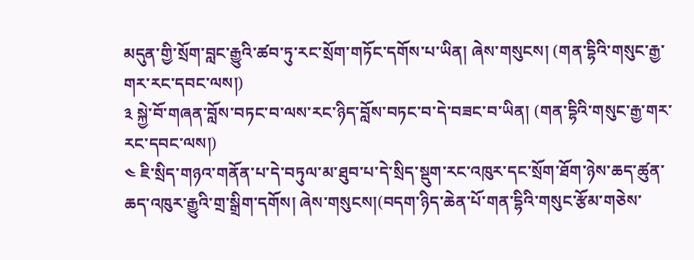མདུན་གྱི་སྲོག་བླང་རྒྱུའི་ཚབ་ཏུ་རང་སྲོག་གཏོང་དགོས་པ་ཡིན། ཞེས་གསུངས། (གན་དྷིའི་གསུང་རྒྱ་གར་རང་དབང་ལས།)
༣ སྐྱེ་བོ་གཞན་བློས་བཏང་བ་ལས་རང་ཉིད་བློས་བཏང་བ་དེ་བཟང་བ་ཡིན། (གན་དྷིའི་གསུང་རྒྱ་གར་རང་དབང་ལས།)
༤ ཇི་སྲིད་གཉའ་གནོན་པ་དེ་བཏུལ་མ་ཐུབ་པ་དེ་སྲིད་སྡུག་རང་འཁུར་དང་སྲོག་ཐོག་ཉེས་ཆད་ཚུན་ཆད་འཁུར་རྒྱུའི་གྲ་སྒྲིག་དགོས། ཞེས་གསུངས།(བདག་ཉིད་ཆེན་པོ་གན་དྷིའི་གསུང་རྩོམ་གཅེས་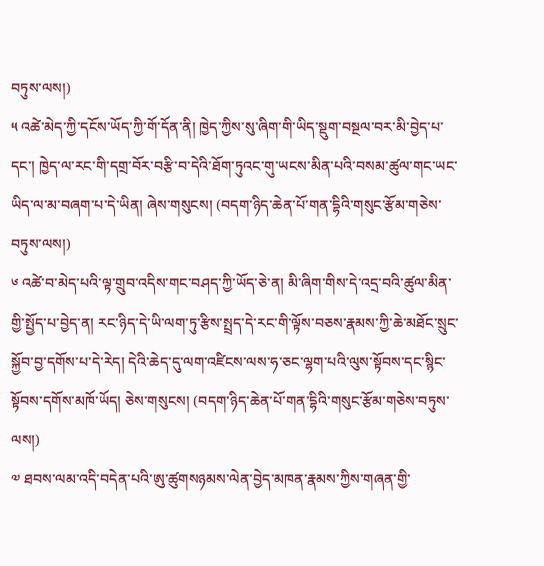བཏུས་ལས།)
༥ འཚེ་མེད་ཀྱི་དངོས་ཡོད་ཀྱི་གོ་དོན་ནི། ཁྱེད་ཀྱིས་སུ་ཞིག་གི་ཡིད་སྡུག་བསྔལ་བར་མི་བྱེད་པ་དང་། ཁྱེད་ལ་རང་གི་དགྲ་བོར་བརྩི་བ་དེའི་ཐོག་ཏུའང་གུ་ཡངས་མིན་པའི་བསམ་ཚུལ་གང་ཡང་ཡིད་ལ་མ་བཞག་པ་དེ་ཡིན། ཞེས་གསུངས། (བདག་ཉིད་ཆེན་པོ་གན་དྷིའི་གསུང་རྩོམ་གཅེས་བཏུས་ལས།)
༦ འཚེ་བ་མེད་པའི་ལྟ་གྲུབ་འདིས་གང་བཤད་ཀྱི་ཡོད་ཅེ་ན། མི་ཞིག་གིས་དེ་འདྲ་བའི་ཚུལ་མིན་གྱི་སྤྱོད་པ་བྱེད་ན། རང་ཉིད་དེ་ཡི་ལག་ཏུ་རྩིས་སྤྲད་དེ་རང་གི་ལྟོས་བཅས་རྣམས་ཀྱི་ཆེ་མཐོང་སྲུང་སྐྱོབ་བྱ་དགོས་པ་དེ་རེད། དེའི་ཆེད་དུ་ལག་འཛིངས་ལས་ཧ་ཅང་ལྷག་པའི་ལུས་སྟོབས་དང་སྙིང་སྟོབས་དགོས་མཁོ་ཡོད། ཅེས་གསུངས། (བདག་ཉིད་ཆེན་པོ་གན་དྷིའི་གསུང་རྩོམ་གཅེས་བཏུས་ལས།)
༧ ཐབས་ལམ་འདི་བདེན་པའི་ཨུ་ཚུགསཉམས་ལེན་བྱེད་མཁན་རྣམས་ཀྱིས་གཞན་གྱི་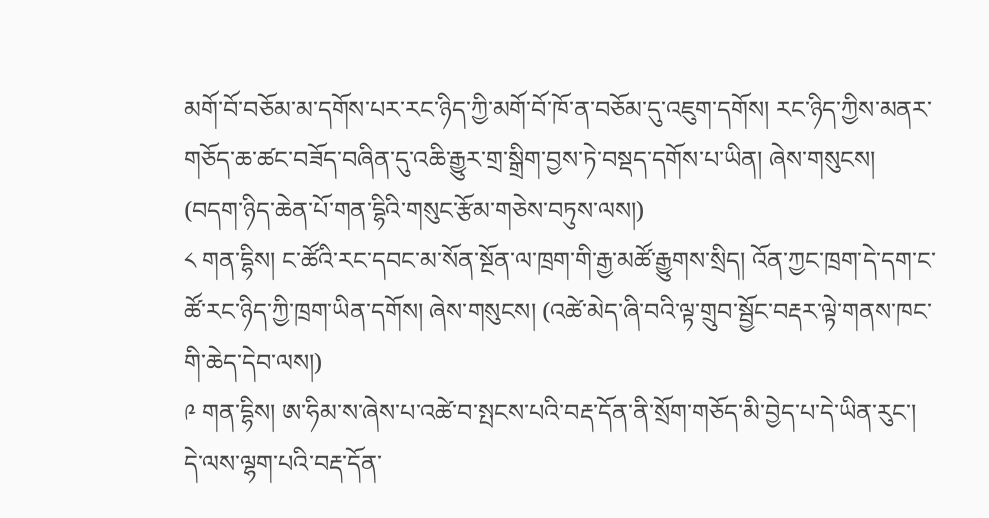མགོ་བོ་བཅོམ་མ་དགོས་པར་རང་ཉིད་ཀྱི་མགོ་བོ་ཁོ་ན་བཅོམ་དུ་འཇུག་དགོས། རང་ཉིད་ཀྱིས་མནར་གཅོད་ཆ་ཚང་བཟོད་བཞིན་དུ་འཆི་རྒྱུར་གྲ་སྒྲིག་བྱས་ཏེ་བསྡད་དགོས་པ་ཡིན། ཞེས་གསུངས། (བདག་ཉིད་ཆེན་པོ་གན་དྷིའི་གསུང་རྩོམ་གཅེས་བཏུས་ལས།)
༨ གན་དྷིས། ང་ཚོའི་རང་དབང་མ་སོན་སྔོན་ལ་ཁྲག་གི་རྒྱ་མཚོ་རྒྱུགས་སྲིད། འོན་ཀྱང་ཁྲག་དེ་དག་ང་ཚོ་རང་ཉིད་ཀྱི་ཁྲག་ཡིན་དགོས། ཞེས་གསུངས། (འཚེ་མེད་ཞི་བའི་ལྟ་གྲུབ་སྦྱོང་བརྡར་ལྟེ་གནས་ཁང་གི་ཆེད་དེབ་ལས།)
༩ གན་དྷིས། ཨ་ཧིམ་ས་ཞེས་པ་འཚེ་བ་སྤངས་པའི་བརྡ་དོན་ནི་སྲོག་གཅོད་མི་བྱེད་པ་དེ་ཡིན་རུང་། དེ་ལས་ལྷག་པའི་བརྡ་དོན་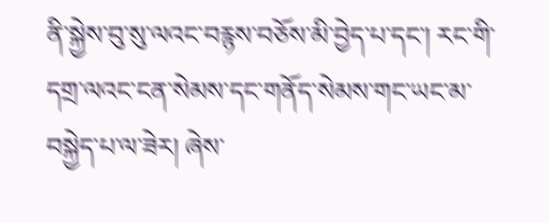ནི་སྐྱེས་བུ་སུ་ལའང་བརྙས་བཅོས་མི་བྱེད་པ་དང་། རང་གི་དགྲ་ལའང་ངན་སེམས་དང་གནོད་སེམས་གང་ཡང་མ་བསྐྱེད་པ་ལ་ཟེར། ཞེས་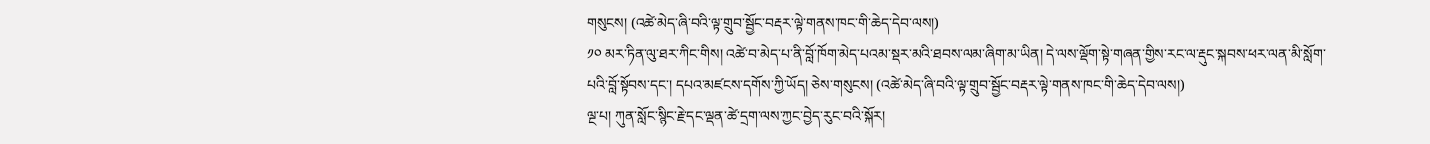གསུངས། (འཚེ་མེད་ཞི་བའི་ལྟ་གྲུབ་སྦྱོང་བརྡར་ལྟེ་གནས་ཁང་གི་ཆེད་དེབ་ལས།)
༡༠ མར་ཏིན་ལུ་ཐར་ཀིང་གིས། འཚེ་བ་མེད་པ་ནི་བློ་ཁོག་མེད་པའམ་སྡར་མའི་ཐབས་ལམ་ཞིག་མ་ཡིན། དེ་ལས་ལྡོག་སྟེ་གཞན་གྱིས་རང་ལ་རྡུང་སྐབས་ཕར་ལན་མི་སློག་པའི་བློ་སྟོབས་དང་། དཔའ་མཛངས་དགོས་ཀྱི་ཡོད། ཅེས་གསུངས། (འཚེ་མེད་ཞི་བའི་ལྟ་གྲུབ་སྦྱོང་བརྡར་ལྟེ་གནས་ཁང་གི་ཆེད་དེབ་ལས།)
ལྔ་པ། ཀུན་སློང་སྙིང་རྗེ་དང་ལྡན་ཚེ་དྲག་ལས་ཀྱང་བྱེད་རུང་བའི་སྐོར།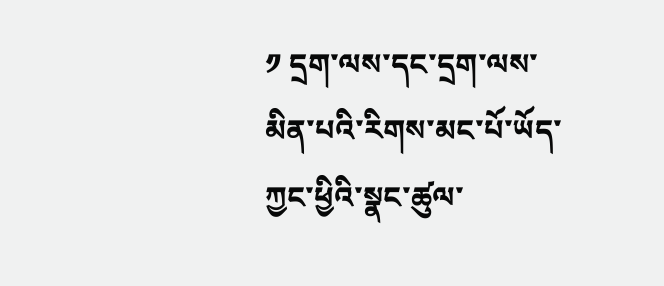༡ དྲག་ལས་དང་དྲག་ལས་མིན་པའི་རིགས་མང་པོ་ཡོད་ཀྱང་ཕྱིའི་སྣང་ཚུལ་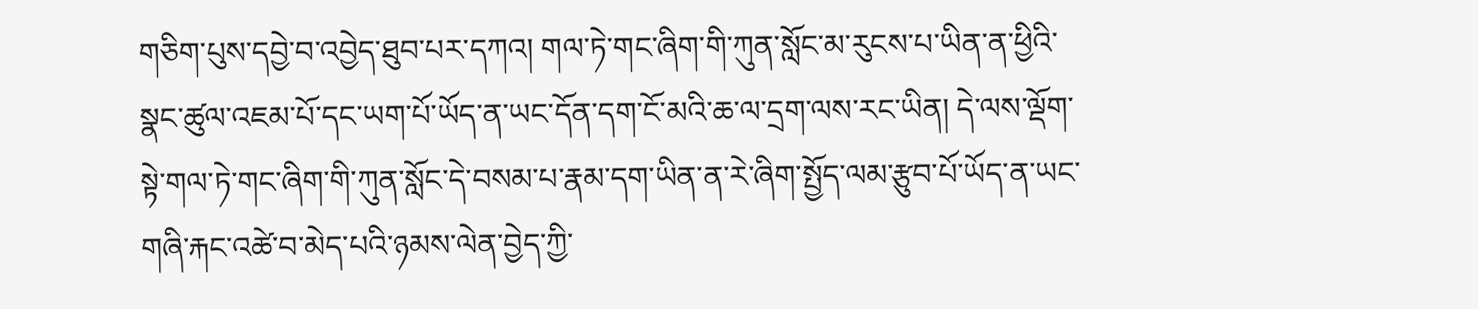གཅིག་པུས་དབྱེ་བ་འབྱེད་ཐུབ་པར་དཀའ། གལ་ཏེ་གང་ཞིག་གི་ཀུན་སློང་མ་རུངས་པ་ཡིན་ན་ཕྱིའི་སྣང་ཚུལ་འཇམ་པོ་དང་ཡག་པོ་ཡོད་ན་ཡང་དོན་དག་ངོ་མའི་ཆ་ལ་དྲག་ལས་རང་ཡིན། དེ་ལས་ལྡོག་སྟེ་གལ་ཏེ་གང་ཞིག་གི་ཀུན་སློང་དེ་བསམ་པ་རྣམ་དག་ཡིན་ན་རེ་ཞིག་སྤྱོད་ལམ་རྩུབ་པོ་ཡོད་ན་ཡང་གཞི་རྐང་འཚེ་བ་མེད་པའི་ཉམས་ལེན་བྱེད་ཀྱི་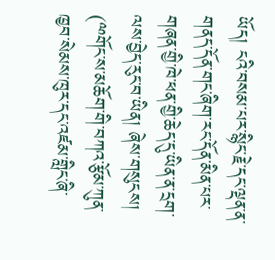ཡོད། ངའི་བསམ་པར་སྙིང་རྗེ་དང་ལྡན་ན་གནད་དོན་གང་ཞིག་རང་དོན་མིན་པར་གཞན་གྱི་ཁེ་ཕན་གྱི་ཆེད་དུ་ཡིན་ན་དྲག་ལས་བྱེད་རུང་བ་ཡིན། ཞེས་གསུངས། (ྋགོང་ས་མཆོག་གི་བཀའ་རྩོམ་ཀུན་ཁྱབ་སེམས་ཁུར་དང་འཛམ་གླིང་ཞི་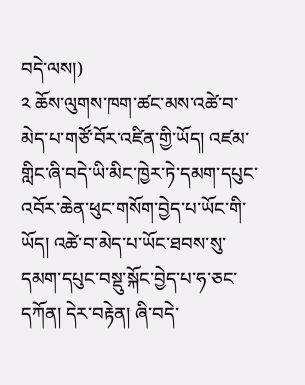བདེ་ལས།)
༢ ཆོས་ལུགས་ཁག་ཚང་མས་འཚེ་བ་མེད་པ་གཙོ་བོར་འཛིན་གྱི་ཡོད། འཛམ་གླིང་ཞི་བདེ་ཡི་མིང་ཁྱེར་ཏེ་དམག་དཔུང་འབོར་ཆེན་ཕུང་གསོག་བྱེད་པ་ཡོང་གི་ཡོད། འཚེ་བ་མེད་པ་ཡོང་ཐབས་སུ་དམག་དཔུང་བསྡུ་སྐོང་བྱེད་པ་ཧ་ཅང་དཀོན། དེར་བརྟེན། ཞི་བདེ་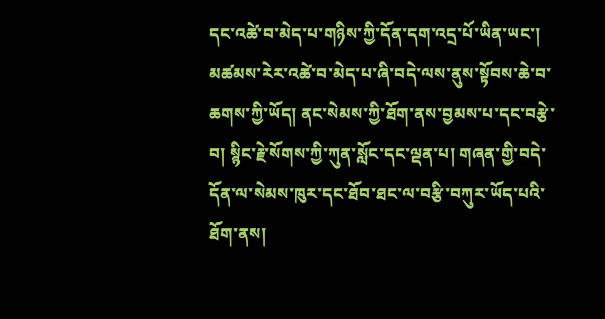དང་འཚེ་བ་མེད་པ་གཉིས་ཀྱི་དོན་དག་འདྲ་པོ་ཡིན་ཡང་། མཚམས་རེར་འཚེ་བ་མེད་པ་ཞི་བདེ་ལས་ནུས་སྟོབས་ཆེ་བ་ཆགས་ཀྱི་ཡོད། ནང་སེམས་ཀྱི་ཐོག་ནས་བྱམས་པ་དང་བརྩེ་བ། སྙིང་རྗེ་སོགས་ཀྱི་ཀུན་སློང་དང་ལྡན་པ། གཞན་གྱི་བདེ་དོན་ལ་སེམས་ཁུར་དང་ཐོབ་ཐང་ལ་བརྩི་བཀུར་ཡོད་པའི་ཐོག་ནས།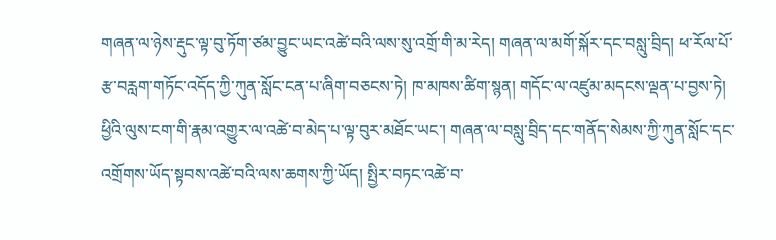གཞན་ལ་ཉེས་རྡུང་ལྟ་བུ་ཏོག་ཙམ་བྱུང་ཡང་འཚེ་བའི་ལས་སུ་འགྲོ་གི་མ་རེད། གཞན་ལ་མགོ་སྐོར་དང་བསླུ་བྲིད། ཕ་རོལ་པོ་རྩ་བརླག་གཏོང་འདོད་ཀྱི་ཀུན་སློང་ངན་པ་ཞིག་བཅངས་ཏེ། ཁ་མཁས་ཚིག་སྙན། གདོང་ལ་འཛུམ་མདངས་ལྡན་པ་བྱས་ཏེ། ཕྱིའི་ལུས་ངག་གི་རྣམ་འགྱུར་ལ་འཚེ་བ་མེད་པ་ལྟ་བུར་མཐོང་ཡང་། གཞན་ལ་བསླུ་བྲིད་དང་གནོད་སེམས་ཀྱི་ཀུན་སློང་དང་འགྲོགས་ཡོད་སྟབས་འཚེ་བའི་ལས་ཆགས་ཀྱི་ཡོད། སྤྱིར་བཏང་འཚེ་བ་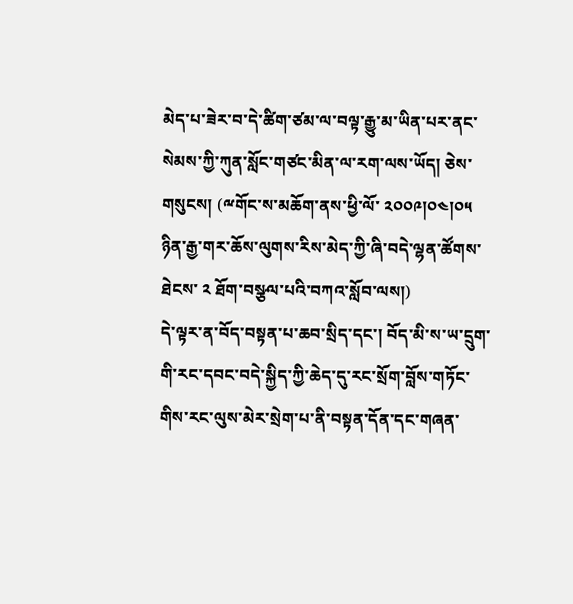མེད་པ་ཟེར་བ་དེ་ཚིག་ཙམ་ལ་བལྟ་རྒྱུ་མ་ཡིན་པར་ནང་སེམས་ཀྱི་ཀུན་སློང་གཙང་མིན་ལ་རག་ལས་ཡོད། ཅེས་གསུངས། (ྋགོང་ས་མཆོག་ནས་ཕྱི་ལོ་ ༢༠༠༩།༠༤།༠༥ ཉིན་རྒྱ་གར་ཆོས་ལུགས་རིས་མེད་ཀྱི་ཞི་བདེ་ལྷན་ཚོགས་ཐེངས་ ༢ ཐོག་བསྩལ་པའི་བཀའ་སློབ་ལས།)
དེ་ལྟར་ན་བོད་བསྟན་པ་ཆབ་སྲིད་དང་། བོད་མི་ས་ཡ་དྲུག་གི་རང་དབང་བདེ་སྐྱིད་ཀྱི་ཆེད་དུ་རང་སྲོག་བློས་གཏོང་གིས་རང་ལུས་མེར་སྲེག་པ་ནི་བསྟན་དོན་དང་གཞན་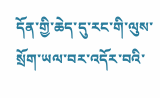དོན་གྱི་ཆེད་དུ་རང་གི་ལུས་སྲོག་ཡལ་བར་འདོར་བའི་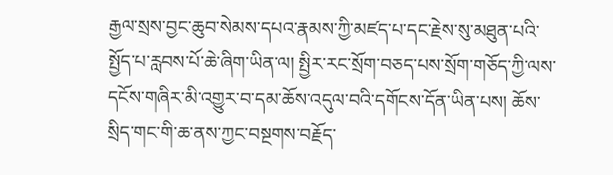རྒྱལ་སྲས་བྱང་ཆུབ་སེམས་དཔའ་རྣམས་ཀྱི་མཛད་པ་དང་རྗེས་སུ་མཐུན་པའི་སྤྱོད་པ་རླབས་པོ་ཆེ་ཞིག་ཡིན་ལ། སྤྱིར་རང་སྲོག་བཅད་པས་སྲོག་གཅོད་ཀྱི་ལས་དངོས་གཞིར་མི་འགྱུར་བ་དམ་ཆོས་འདུལ་བའི་དགོངས་དོན་ཡིན་པས། ཆོས་སྲིད་གང་གི་ཆ་ནས་ཀྱང་བསྔགས་བརྗོད་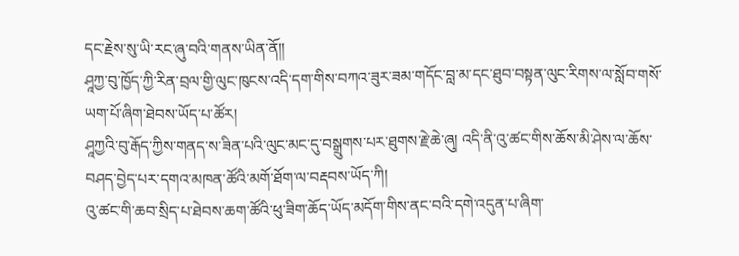དང་རྗེས་སུ་ཡི་རང་ཞུ་བའི་གནས་ཡིན་ནོ།།
ཤཱཀྱ་བུ་ཁྱོད་ཀྱི་རིན་བྲལ་གྱི་ལུང་ཁུངས་འདི་དག་གིས་བཀའ་ཟུར་ཟམ་གདོང་བླ་མ་དང་ཐུབ་བསྟན་ལུང་རིགས་ལ་སློབ་གསོ་ཡག་པོ་ཞིག་ཐེབས་ཡོད་པ་ཚོར།
ཤཱཀྱའི་བུ་རྒོད་ཀྱིས་གནད་ས་ཟིན་པའི་ལུང་མང་དུ་བསྒྲུགས་པར་ཐུགས་རྗེ་ཆེ་ཞུ། འདི་ནི་འུ་ཚང་གིས་ཆོས་མི་ཤེས་ལ་ཆོས་བཤད་བྱེད་པར་དགའ་མཁན་ཚོའི་མགོ་ཐོག་ལ་བརྡབས་ཡོད་ཀི།
འུ་ཚང་གི་ཆབ་སྲིད་པ་ཐེབས་ཆག་ཚོའི་ཕུ་ཟིག་ཆོད་ཡོད་མདོག་གིས་ནང་བའི་དགེ་འདུན་པ་ཞིག་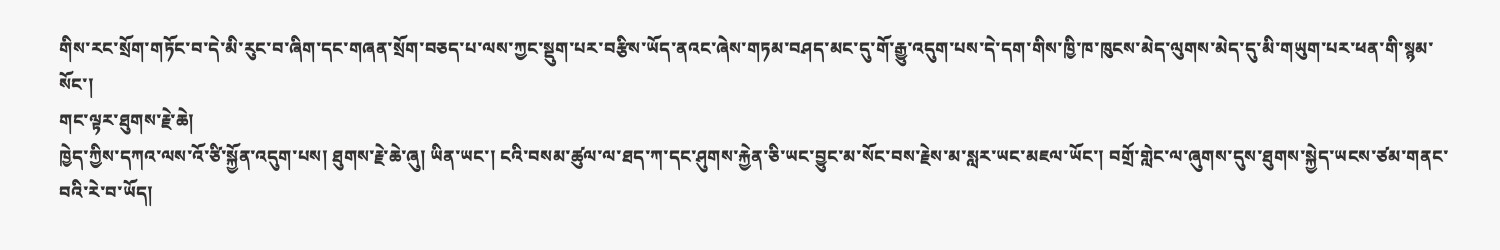གིས་རང་སྲོག་གཏོང་བ་དེ་མི་རུང་བ་ཞིག་དང་གཞན་སྲོག་བཅད་པ་ལས་ཀྱང་སྡུག་པར་བརྩིས་ཡོད་ནའང་ཞེས་གཏམ་བཤད་མང་དུ་གོ་རྒྱུ་འདུག་པས་དེ་དག་གིས་ཁྱི་ཁ་ཁུངས་མེད་ལུགས་མེད་དུ་མི་གཡུག་པར་ཕན་གི་སྙམ་སོང་།
གང་ལྟར་ཐུགས་རྗེ་ཆེ།
ཁྱེད་ཀྱིས་དཀའ་ལས་འོ་ཙི་སྐྱོན་འདུག་པས། ཐུགས་རྗེ་ཆེ་ཞུ། ཡིན་ཡང་། ངའི་བསམ་ཚུལ་ལ་ཐད་ཀ་དང་ཤུགས་རྐྱེན་ཅི་ཡང་བྱུང་མ་སོང་བས་རྗེས་མ་སླར་ཡང་མཇལ་ཡོང་། བགྲོ་གླེང་ལ་ཞུགས་དུས་ཐུགས་སྐྱེད་ཡངས་ཙམ་གནང་བའི་རེ་བ་ཡོད།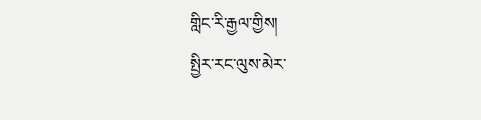གླིང་རི་རྒྱལ་གྱིས།
སྤྱིར་རང་ལུས་མེར་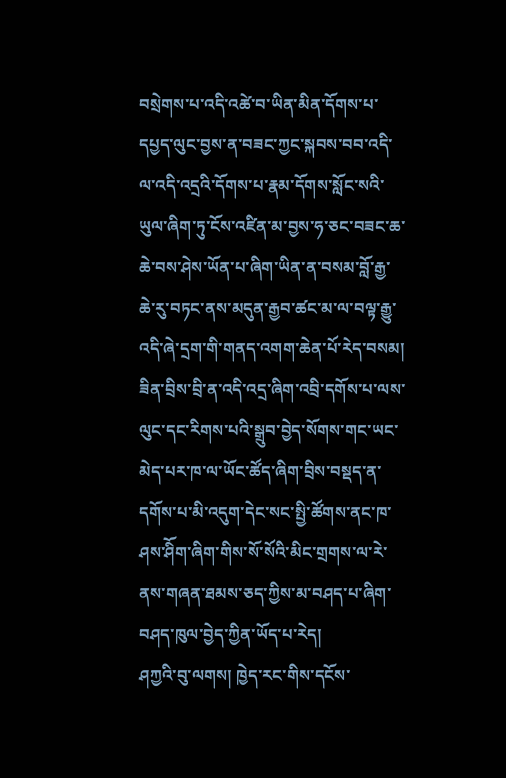བསྲེགས་པ་འདི་འཚེ་བ་ཡིན་མིན་དོགས་པ་དཔྱད་ལུང་བྱས་ན་བཟང་ཀྱང་སྐབས་བབ་འདི་ལ་འདི་འདྲའི་དོགས་པ་རྣམ་དོགས་སློང་སའི་ཡུལ་ཞིག་ཏུ་ངོས་འཛིན་མ་བྱས་ཧ་ཅང་བཟང་ཆ་ཆེ་བས་ཤེས་ཡོན་པ་ཞིག་ཡིན་ན་བསམ་བློ་རྒྱ་ཆེ་རུ་བཏང་ནས་མདུན་རྒྱབ་ཚང་མ་ལ་བལྟ་རྒྱུ་འདི་ཞེ་དྲག་གི་གནད་འགག་ཆེན་པོ་རེད་བསམ།
ཟིན་བྲིས་བྲི་ན་འདི་འདྲ་ཞིག་འབྲི་དགོས་པ་ལས་ལུང་དང་རིགས་པའི་སྒྲུབ་བྱེད་སོགས་གང་ཡང་མེད་པར་ཁ་ལ་ཡོང་ཚོད་ཞིག་བྲིས་བསྡད་ན་དགོས་པ་མི་འདུག་དེང་སང་སྤྱི་ཚོགས་ནང་ཁ་ཤས་ཤིོག་ཞིག་གིས་སོ་སོའི་མིང་གྲགས་ལ་རེ་ནས་གཞན་ཐམས་ཅད་ཀྱིས་མ་བཤད་པ་ཞིག་བཤད་ཁུལ་བྱེད་ཀྱིན་ཡོད་པ་རེད།
ཤཀྱའི་བུ་ལགས། ཁྱེད་རང་གིས་དངོས་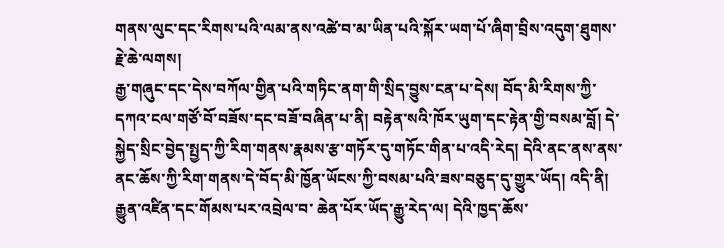གནས་ལུང་དང་རིགས་པའི་ལམ་ནས་འཚེ་བ་མ་ཡིན་པའི་སྐོར་ཡག་པོ་ཞིག་བྲིས་འདུག་ཐུགས་རྗེ་ཆེ་ལགས།
རྒྱ་གཞུང་དང་དེས་བཀོལ་གྱིན་པའི་གཏིང་ནག་གི་སྲིད་བྱུས་ངན་པ་དེས། བོད་མི་རིགས་ཀྱི་དཀའ་ངལ་གཙོ་བོ་བཟོས་དང་བཟོ་བཞིན་པ་ནི། བརྟེན་སའི་ཁོར་ཡུག་དང་རྟེན་གྱི་བསམ་བློ། དེ་སྐྱེད་སྲིང་བྱེད་སྤྱད་ཀྱི་རིག་གནས་རྣམས་རྩ་གཏོར་དུ་གཏོང་གིན་པ་འདི་རེད། དེའི་ནང་ནས་ནས་ནང་ཆོས་ཀྱི་རིག་གནས་དེ་བོད་མི་ཁྱོན་ཡོངས་ཀྱི་བསམ་པའི་ཟས་བཅུད་དུ་གྱུར་ཡོད། འདི་ནི། རྒྱུན་འཛིན་དང་གོམས་པར་འབྲེལ་བ་ ཆེན་པོར་ཡོད་རྒྱུ་རེད་ལ། དེའི་ཁྱད་ཆོས་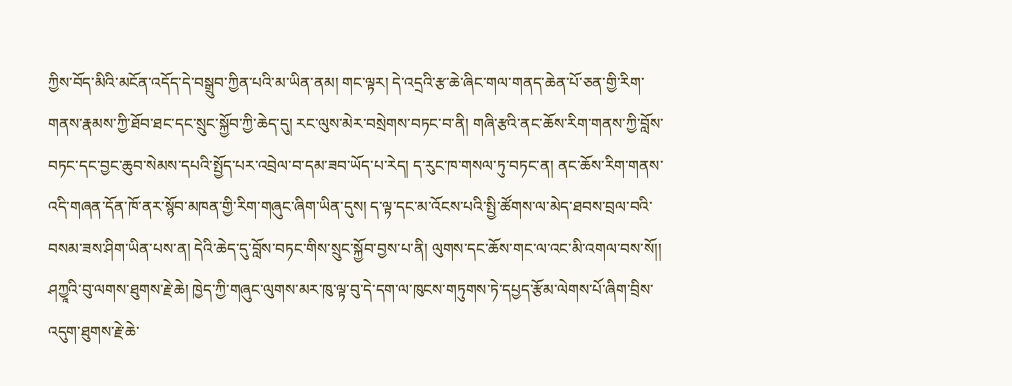ཀྱིས་བོད་མིའི་མངོན་འདོད་དེ་བསྒྲུབ་ཀྱིན་པའི་མ་ཡིན་ནམ། གང་ལྟར། དེ་འདྲའི་རྩ་ཆེ་ཞིང་གལ་གནད་ཆེན་པོ་ཅན་གྱི་རིག་གནས་རྣམས་ཀྱི་ཐོབ་ཐང་དང་སྲུང་སྐྱོབ་ཀྱི་ཆེད་དུ། རང་ལུས་མེར་བསྲེགས་བཏང་བ་ནི། གཞི་རྩའི་ནང་ཆོས་རིག་གནས་ཀྱི་བློས་བཏང་དང་བྱང་ཆུབ་སེམས་དཔའི་སྤྱོད་པར་འབྲེལ་བ་དམ་ཟབ་ཡོད་པ་རེད། ད་རུང་ཁ་གསལ་ཏུ་བཏང་ན། ནང་ཆོས་རིག་གནས་འདི་གཞན་དོན་ཁོ་ནར་སྙོབ་མཁན་གྱི་རིག་གཞུང་ཞིག་ཡིན་དུས། ད་ལྟ་དང་མ་འོངས་པའི་སྤྱི་ཚོགས་ལ་མེད་ཐབས་བྲལ་བའི་བསམ་ཟས་ཤིག་ཡིན་པས་ན། དེའི་ཆེད་དུ་བློས་བཏང་གིས་སྲུང་སྐྱོབ་བྱས་པ་ནི། ལུགས་དང་ཆོས་གང་ལ་འང་མི་འགལ་བས་སོ།།
ཤཀྱཱའི་བུ་ལགས་ཐུགས་རྗེ་ཆེ། ཁྱེད་ཀྱི་གཞུང་ལུགས་མར་ཁུ་ལྟ་བུ་དེ་དག་ལ་ཁུངས་གཏུགས་ཏེ་དཔྱད་རྩོམ་ལེགས་པོ་ཞིག་བྲིས་འདུག་ཐུགས་རྗེ་ཆེ་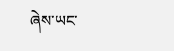ཞེས་ཡང་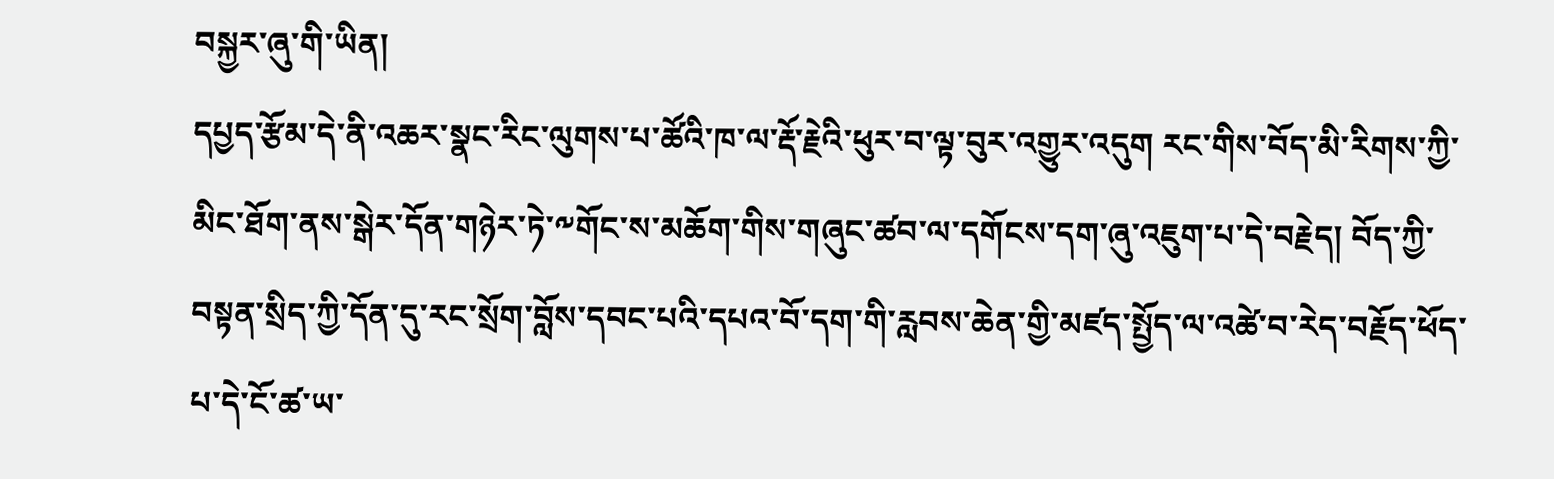བསྐྱར་ཞུ་གི་ཡིན།
དཔྱད་རྩོམ་དེ་ནི་འཆར་སྣང་རིང་ལུགས་པ་ཚོའི་ཁ་ལ་རྡོ་རྗེའི་ཕུར་བ་ལྟ་བུར་འགྱུར་འདུག རང་གིས་བོད་མི་རིགས་ཀྱི་མིང་ཐོག་ནས་སྒེར་དོན་གཉེར་ཏེ་༸གོང་ས་མཆོག་གིས་གཞུང་ཚབ་ལ་དགོངས་དག་ཞུ་འཇུག་པ་དེ་བརྗེད། བོད་ཀྱི་བསྟན་སྲིད་ཀྱི་དོན་དུ་རང་སྲོག་བློས་དབང་པའི་དཔའ་བོ་དག་གི་རླབས་ཆེན་གྱི་མཛད་སྤྱོད་ལ་འཚེ་བ་རེད་བརྗོད་ཕོད་པ་དེ་ངོ་ཚ་ཡ་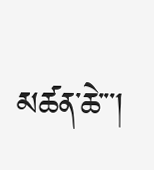མཚན་ཆེ་་་།